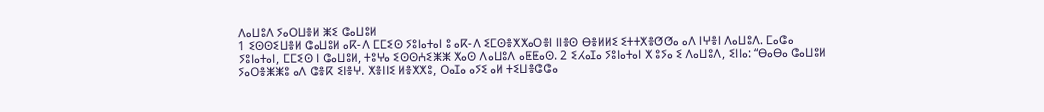ⴷⴰⵡⵓⴷ ⵢⴰⵔⵡⴻⵍ ⵥⵉ ⵛⴰⵡⵓⵍ
1 ⵉⵙⵙⵉⵡⴻⵍ ⵛⴰⵡⵓⵍ ⴰⴽ-ⴷ ⵎⵎⵉⵙ ⵢⵓⵏⴰⵜⴰⵏ ⵓ ⴰⴽ-ⴷ ⵉⵎⵙⴻⵅⵅⴰⵔⴻⵏ ⵏⵏⴻⵙ ⴱⴻⵍⵍⵉ ⵉⵜⵜⵅⴻⵚⵚⴰ ⴰⴷ ⵏⵖⴻⵏ ⴷⴰⵡⵓⴷ. ⵎⴰⵛⴰ ⵢⵓⵏⴰⵜⴰⵏ, ⵎⵎⵉⵙ ⵏ ⵛⴰⵡⵓⵍ, ⵜⵓⵖⴰ ⵉⵙⵙⵄⵉⵥⵥ ⵅⴰⵙ ⴷⴰⵡⵓⴷ ⴰⵟⵟⴰⵙ. 2 ⵉⵃⴰⵊⴰ ⵢⵓⵏⴰⵜⴰⵏ ⵅ ⵓⵢⴰ ⵉ ⴷⴰⵡⵓⴷ, ⵉⵏⵏⴰ: “ⴱⴰⴱⴰ ⵛⴰⵡⵓⵍ ⵢⴰⵔⴻⵥⵥⵓ ⴰⴷ ⵛⴻⴽ ⵉⵏⴻⵖ. ⵅⴻⵏⵏⵉ ⵍⴻⵅⵅⵓ, ⵔⴰⵊⴰ ⴰⵢⵉ ⴰⵍ ⵜⵉⵡⴻⵛⵛⴰ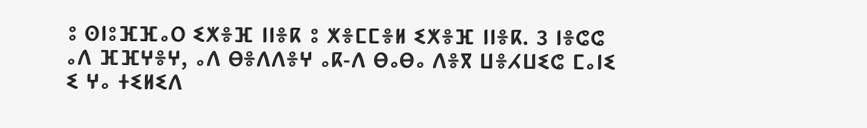ⵓ ⵙⵏⵓⴼⴼⴰⵔ ⵉⵅⴻⴼ ⵏⵏⴻⴽ ⵓ ⵅⴻⵎⵎⴻⵍ ⵉⵅⴻⴼ ⵏⵏⴻⴽ. 3 ⵏⴻⵛⵛ ⴰⴷ ⴼⴼⵖⴻⵖ, ⴰⴷ ⴱⴻⴷⴷⴻⵖ ⴰⴽ-ⴷ ⴱⴰⴱⴰ ⴷⴻⴳ ⵡⴻⵃⵡⵉⵛ ⵎⴰⵏⵉ ⵉ ⵖⴰ ⵜⵉⵍⵉⴷ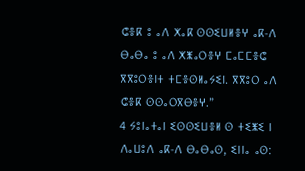ⵛⴻⴽ ⵓ ⴰⴷ ⵅⴰⴽ ⵙⵙⵉⵡⵍⴻⵖ ⴰⴽ-ⴷ ⴱⴰⴱⴰ ⵓ ⴰⴷ ⵅⵥⴰⵔⴻⵖ ⵎⴰⵎⵎⴻⵛ ⴳⴳⵓⵔⴻⵏⵜ ⵜⵎⴻⵙⵍⴰⵢⵉⵏ. ⴳⴳⵓⵔ ⴰⴷ ⵛⴻⴽ ⵙⵙⴰⵔⴳⴱⴻⵖ.”
4 ⵢⵓⵏⴰⵜⴰⵏ ⵉⵙⵙⵉⵡⴻⵍ ⵙ ⵜⵉⵥⵉ ⵏ ⴷⴰⵡⵓⴷ ⴰⴽ-ⴷ ⴱⴰⴱⴰⵙ, ⵉⵏⵏⴰ ⴰⵙ: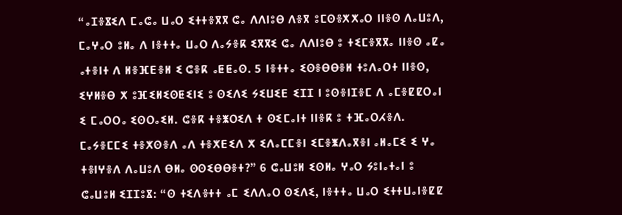“ⴰⵊⴻⴵⵉⴷ ⵎⴰⵛⴰ ⵡⴰⵔ ⵉⵜⵜⴻⴳⴳ ⵛⴰ ⴷⴷⵏⵓⴱ ⴷⴻⴳ ⵓⵎⵙⴻⵅⵅⴰⵔ ⵏⵏⴻⵙ ⴷⴰⵡⵓⴷ, ⵎⴰⵖⴰⵔ ⵓⵍⴰ ⴷ ⵏⴻⵜⵜⴰ ⵡⴰⵔ ⴷⴰⵢⴻⴽ ⵉⴳⴳⵉ ⵛⴰ ⴷⴷⵏⵓⴱ ⵓ ⵜⵉⵎⴻⴳⴳⴰ ⵏⵏⴻⵙ ⴰⵇⴰ ⴰⵜⴻⵏⵜ ⴷ ⵍⴻⴼⴹⴻⵍ ⵉ ⵛⴻⴽ ⴰⵟⵟⴰⵙ. 5 ⵏⴻⵜⵜⴰ ⵉⵙⴻⴱⴱⴻⵍ ⵜⵓⴷⴰⵔⵜ ⵏⵏⴻⵙ, ⵉⵖⵍⴻⴱ ⵅ ⵓⴼⵉⵍⵉⵙⵟⵉⵏⵉ ⵓ ⵙⵉⴷⵉ ⵢⵉⵡⵉⴹ ⵉⵊⵊ ⵏ ⵓⵙⴻⵏⵊⴻⵎ ⴷ ⴰⵎⴻⵇⵇⵔⴰⵏ ⵉ ⵎⴰⵔⵔⴰ ⵉⵙⵔⴰⵉⵍ. ⵛⴻⴽ ⵜⴻⵥⵔⵉⴷ ⵜ ⵙⵉⵎⴰⵏⵜ ⵏⵏⴻⴽ ⵓ ⵜⴼⴰⵔⵃⴻⴷ. ⵎⴰⵢⴻⵎⵎⵉ ⵜⴻⵅⵙⴻⴷ ⴰⴷ ⵜⴻⵅⴹⵉⴷ ⵅ ⵉⴷⴰⵎⵎⴻⵏ ⵉⵎⴻⵥⴷⴰⴳⴻⵏ ⴰⵍⴰⵎⵉ ⵉ ⵖⴰ ⵜⴻⵏⵖⴻⴷ ⴷⴰⵡⵓⴷ ⴱⵍⴰ ⵙⵙⵉⴱⴱⴻⵜ?” 6 ⵛⴰⵡⵓⵍ ⵉⵙⵍⴰ ⵖⴰⵔ ⵢⵓⵏⴰⵜⴰⵏ ⵓ ⵛⴰⵡⵓⵍ ⵉⵊⵊⵓⴵ: “ⵙ ⵜⵉⴷⴻⵜⵜ ⴰⵎ ⵉⴷⴷⴰⵔ ⵙⵉⴷⵉ, ⵏⴻⵜⵜⴰ ⵡⴰⵔ ⵉⵜⵜⵡⴰⵏⴻⵇⵇ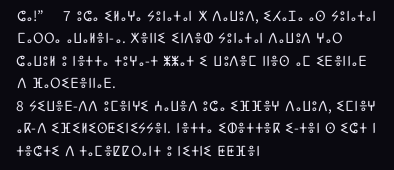ⵛⴰ!”    7 ⵓⵛⴰ ⵉⵍⴰⵖⴰ ⵢⵓⵏⴰⵜⴰⵏ ⵅ ⴷⴰⵡⵓⴷ, ⵉⵃⴰⵊⴰ ⴰⵙ ⵢⵓⵏⴰⵜⴰⵏ ⵎⴰⵔⵔⴰ ⴰⵡⴰⵍⴻⵏ-ⴰ. ⵅⴻⵏⵏⵉ ⵉⵏⴷⴻⵀ ⵢⵓⵏⴰⵜⴰⵏ ⴷⴰⵡⵓⴷ ⵖⴰⵔ ⵛⴰⵡⵓⵍ ⵓ ⵏⴻⵜⵜⴰ ⵜⵓⵖⴰ-ⵜ ⵥⵥⴰⵜ ⵉ ⵡⵓⴷⴻⵎ ⵏⵏⴻⵙ ⴰⵎ ⵉⴹⴻⵏⵏⴰⴹ ⴷ ⴼⴰⵔⵉⴹⴻⵏⵏⴰⴹ.
8 ⵢⵉⵡⴻⴹ-ⴷⴷ ⵓⵎⴻⵏⵖⵉ ⵄⴰⵡⴻⴷ ⵓⵛⴰ ⵉⴼⴼⴻⵖ ⴷⴰⵡⵓⴷ, ⵉⵎⵏⴻⵖ ⴰⴽ-ⴷ ⵉⴼⵉⵍⵉⵙⵟⵉⵏⵉⵢⵢⴻⵏ. ⵏⴻⵜⵜⴰ ⵉⵀⴻⵜⵜⴻⴽ ⵉ-ⵜⴻⵏ ⵙ ⵉⵛⵜ ⵏ ⵜⴻⵛⵜⵉ ⴷ ⵜⴰⵎⴻⵇⵇⵔⴰⵏⵜ ⵓ ⵏⵉⵜⵏⵉ ⵟⵟⴼⴻⵏ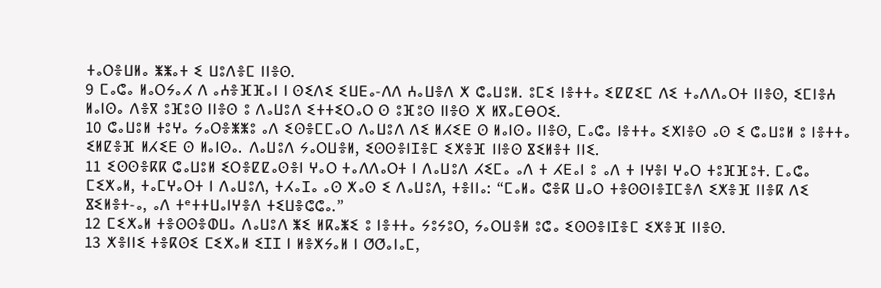ⵜⴰⵔⴻⵡⵍⴰ ⵥⵥⴰⵜ ⵉ ⵡⵓⴷⴻⵎ ⵏⵏⴻⵙ.
9 ⵎⴰⵛⴰ ⵍⴰⵔⵢⴰⵃ ⴷ ⴰⵄⴻⴼⴼⴰⵏ ⵏ ⵙⵉⴷⵉ ⵉⵡⴹⴰ-ⴷⴷ ⵄⴰⵡⴻⴷ ⵅ ⵛⴰⵡⵓⵍ. ⵓⵎⵉ ⵏⴻⵜⵜⴰ ⵉⵇⵇⵉⵎ ⴷⵉ ⵜⴰⴷⴷⴰⵔⵜ ⵏⵏⴻⵙ, ⵉⵎⵏⴻⵄ ⵍⴰⵏⵙⴰ ⴷⴻⴳ ⵓⴼⵓⵙ ⵏⵏⴻⵙ ⵓ ⴷⴰⵡⵓⴷ ⵉⵜⵜⵉⵔⴰⵔ ⵙ ⵓⴼⵓⵙ ⵏⵏⴻⵙ ⵅ ⵍⴳⴰⵎⴱⵔⵉ.
10 ⵛⴰⵡⵓⵍ ⵜⵓⵖⴰ ⵢⴰⵔⴻⵥⵥⵓ ⴰⴷ ⵉⵙⴻⵎⵎⴰⵔ ⴷⴰⵡⵓⴷ ⴷⵉ ⵍⵃⵉⴹ ⵙ ⵍⴰⵏⵙⴰ ⵏⵏⴻⵙ, ⵎⴰⵛⴰ ⵏⴻⵜⵜⴰ ⵉⵅⵏⴻⵙ ⴰⵙ ⵉ ⵛⴰⵡⵓⵍ ⵓ ⵏⴻⵜⵜⴰ ⵉⵍⵇⴻⴼ ⵍⵃⵉⴹ ⵙ ⵍⴰⵏⵙⴰ. ⴷⴰⵡⵓⴷ ⵢⴰⵔⵡⴻⵍ, ⵉⵙⵙⴻⵏⵊⴻⵎ ⵉⵅⴻⴼ ⵏⵏⴻⵙ ⴵⵉⵍⴻⵜ ⵏⵏⵉ.
11 ⵉⵙⵙⴻⴽⴽ ⵛⴰⵡⵓⵍ ⵉⵔⴻⵇⵇⴰⵙⴻⵏ ⵖⴰⵔ ⵜⴰⴷⴷⴰⵔⵜ ⵏ ⴷⴰⵡⵓⴷ ⵃⵉⵎⴰ ⴰⴷ ⵜ ⵃⴹⴰⵏ ⵓ ⴰⴷ ⵜ ⵏⵖⴻⵏ ⵖⴰⵔ ⵜⵓⴼⴼⵓⵜ. ⵎⴰⵛⴰ ⵎⵉⵅⴰⵍ, ⵜⴰⵎⵖⴰⵔⵜ ⵏ ⴷⴰⵡⵓⴷ, ⵜⵃⴰⵊⴰ ⴰⵙ ⵅⴰⵙ ⵉ ⴷⴰⵡⵓⴷ, ⵜⴻⵏⵏⴰ: “ⵎⴰⵍⴰ ⵛⴻⴽ ⵡⴰⵔ ⵜⴻⵙⵙⵏⴻⵊⵎⴻⴷ ⵉⵅⴻⴼ ⵏⵏⴻⴽ ⴷⵉ ⴵⵉⵍⴻⵜ-ⴰ, ⴰⴷ ⵜᵉⵜⵜⵡⴰⵏⵖⴻⴷ ⵜⵉⵡⴻⵛⵛⴰ.”
12 ⵎⵉⵅⴰⵍ ⵜⴻⵙⵙⴻⵀⵡⴰ ⴷⴰⵡⵓⴷ ⵥⵉ ⵍⴽⴰⵥⵉ ⵓ ⵏⴻⵜⵜⴰ ⵢⵓⵢⵓⵔ, ⵢⴰⵔⵡⴻⵍ ⵓⵛⴰ ⵉⵙⵙⴻⵏⵊⴻⵎ ⵉⵅⴻⴼ ⵏⵏⴻⵙ.
13 ⵅⴻⵏⵏⵉ ⵜⴻⴽⵙⵉ ⵎⵉⵅⴰⵍ ⵉⵊⵊ ⵏ ⵍⴻⵅⵢⴰⵍ ⵏ ⵚⵚⴰⵏⴰⵎ,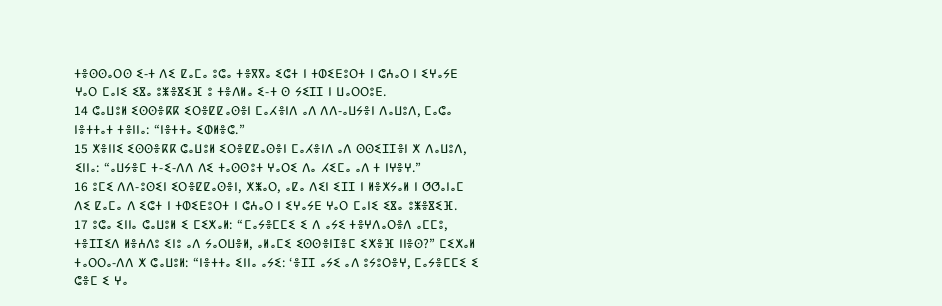ⵜⴻⵙⵙⴰⵔⵙ ⵉ-ⵜ ⴷⵉ ⵇⴰⵎⴰ ⵓⵛⴰ ⵜⴻⴳⴳⴰ ⵉⵛⵜ ⵏ ⵜⵀⵉⴹⵓⵔⵜ ⵏ ⵛⵄⴰⵔ ⵏ ⵉⵖⴰⵢⴹ ⵖⴰⵔ ⵎⴰⵏⵉ ⵉⴵⴰ ⵓⵥⴻⴵⵉⴼ ⵓ ⵜⴻⴷⵍⴰ ⵉ-ⵜ ⵙ ⵢⵉⵊⵊ ⵏ ⵡⴰⵔⵔⵓⴹ.
14 ⵛⴰⵡⵓⵍ ⵉⵙⵙⴻⴽⴽ ⵉⵔⴻⵇⵇⴰⵙⴻⵏ ⵎⴰⵃⴻⵏⴷ ⴰⴷ ⴷⴷ-ⴰⵡⵢⴻⵏ ⴷⴰⵡⵓⴷ, ⵎⴰⵛⴰ ⵏⴻⵜⵜⴰⵜ ⵜⴻⵏⵏⴰ: “ⵏⴻⵜⵜⴰ ⵉⵀⵍⴻⵛ.”
15 ⵅⴻⵏⵏⵉ ⵉⵙⵙⴻⴽⴽ ⵛⴰⵡⵓⵍ ⵉⵔⴻⵇⵇⴰⵙⴻⵏ ⵎⴰⵃⴻⵏⴷ ⴰⴷ ⵙⵙⵉⵊⵊⴻⵏ ⵅ ⴷⴰⵡⵓⴷ, ⵉⵏⵏⴰ: “ⴰⵡⵢⴻⵎ ⵜ-ⵉ-ⴷⴷ ⴷⵉ ⵜⴰⵙⵙⵓⵜ ⵖⴰⵔⵉ ⴷⴰ ⵃⵉⵎⴰ ⴰⴷ ⵜ ⵏⵖⴻⵖ.”
16 ⵓⵎⵉ ⴷⴷ-ⵓⵙⵉⵏ ⵉⵔⴻⵇⵇⴰⵙⴻⵏ, ⵅⵥⴰⵔ, ⴰⵇⴰ ⴷⵉⵏ ⵉⵊⵊ ⵏ ⵍⴻⵅⵢⴰⵍ ⵏ ⵚⵚⴰⵏⴰⵎ ⴷⵉ ⵇⴰⵎⴰ ⴷ ⵉⵛⵜ ⵏ ⵜⵀⵉⴹⵓⵔⵜ ⵏ ⵛⵄⴰⵔ ⵏ ⵉⵖⴰⵢⴹ ⵖⴰⵔ ⵎⴰⵏⵉ ⵉⴵⴰ ⵓⵥⴻⴵⵉⴼ.
17 ⵓⵛⴰ ⵉⵏⵏⴰ ⵛⴰⵡⵓⵍ ⵉ ⵎⵉⵅⴰⵍ: “ⵎⴰⵢⴻⵎⵎⵉ ⵉ ⴷ ⴰⵢⵉ ⵜⴻⵖⴷⴰⵔⴻⴷ ⴰⵎⵎⵓ, ⵜⴻⵊⵊⵉⴷ ⵍⴻⵄⴷⵓ ⵉⵏⵓ ⴰⴷ ⵢⴰⵔⵡⴻⵍ, ⴰⵍⴰⵎⵉ ⵉⵙⵙⴻⵏⵊⴻⵎ ⵉⵅⴻⴼ ⵏⵏⴻⵙ?” ⵎⵉⵅⴰⵍ ⵜⴰⵔⵔⴰ-ⴷⴷ ⵅ ⵛⴰⵡⵓⵍ: “ⵏⴻⵜⵜⴰ ⵉⵏⵏⴰ ⴰⵢⵉ: ‘ⴻⵊⵊ ⴰⵢⵉ ⴰⴷ ⵓⵢⵓⵔⴻⵖ, ⵎⴰⵢⴻⵎⵎⵉ ⵉ ⵛⴻⵎ ⵉ ⵖⴰ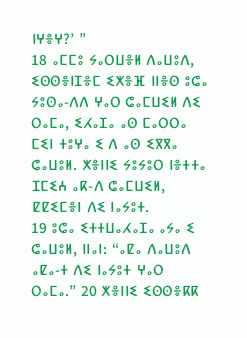ⵏⵖⴻⵖ?’ ”
18 ⴰⵎⵎⵓ ⵢⴰⵔⵡⴻⵍ ⴷⴰⵡⵓⴷ, ⵉⵙⵙⴻⵏⵊⴻⵎ ⵉⵅⴻⴼ ⵏⵏⴻⵙ ⵓⵛⴰ ⵢⵓⵙⴰ-ⴷⴷ ⵖⴰⵔ ⵛⴰⵎⵡⵉⵍ ⴷⵉ ⵔⴰⵎⴰ, ⵉⵃⴰⵊⴰ ⴰⵙ ⵎⴰⵔⵔⴰ ⵎⵉⵏ ⵜⵓⵖⴰ ⵉ ⴷ ⴰⵙ ⵉⴳⴳⴰ ⵛⴰⵡⵓⵍ. ⵅⴻⵏⵏⵉ ⵢⵓⵢⵓⵔ ⵏⴻⵜⵜⴰ ⵊⵎⵉⵄ ⴰⴽ-ⴷ ⵛⴰⵎⵡⵉⵍ, ⵇⵇⵉⵎⴻⵏ ⴷⵉ ⵏⴰⵢⵓⵜ.
19 ⵓⵛⴰ ⵉⵜⵜⵡⴰⵃⴰⵊⴰ ⴰⵢⴰ ⵉ ⵛⴰⵡⵓⵍ, ⵏⵏⴰⵏ: “ⴰⵇⴰ ⴷⴰⵡⵓⴷ ⴰⵇⴰ-ⵜ ⴷⵉ ⵏⴰⵢⵓⵜ ⵖⴰⵔ ⵔⴰⵎⴰ.” 20 ⵅⴻⵏⵏⵉ ⵉⵙⵙⴻⴽⴽ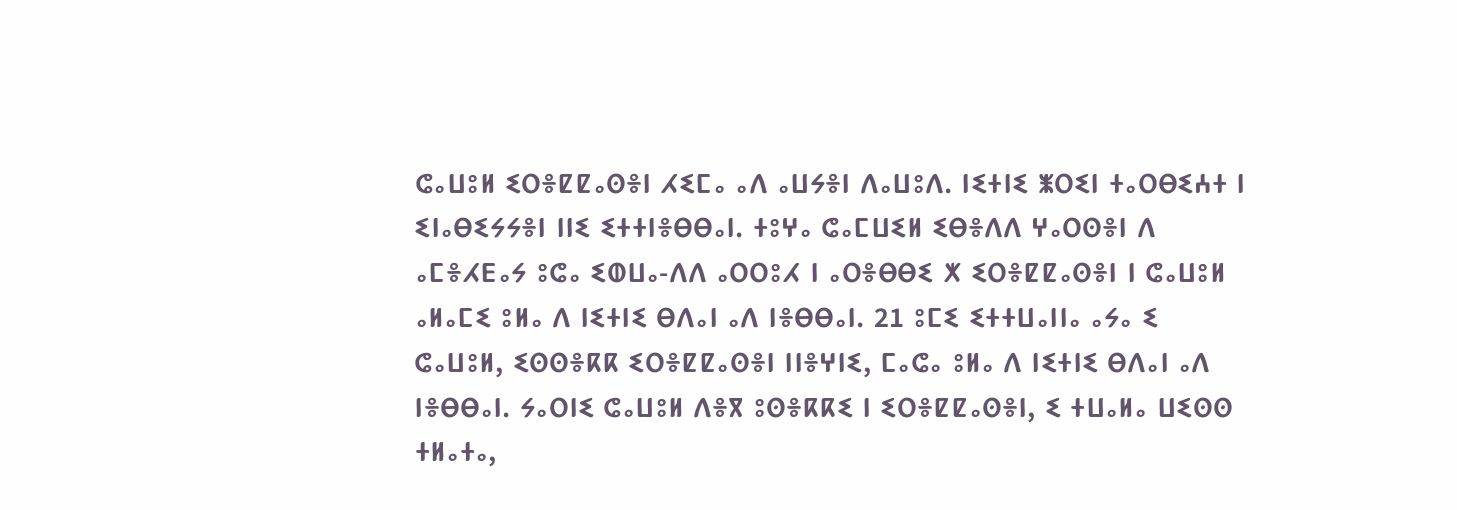ⵛⴰⵡⵓⵍ ⵉⵔⴻⵇⵇⴰⵙⴻⵏ ⵃⵉⵎⴰ ⴰⴷ ⴰⵡⵢⴻⵏ ⴷⴰⵡⵓⴷ. ⵏⵉⵜⵏⵉ ⵥⵔⵉⵏ ⵜⴰⵔⴱⵉⵄⵜ ⵏ ⵉⵏⴰⴱⵉⵢⵢⴻⵏ ⵏⵏⵉ ⵉⵜⵜⵏⴻⴱⴱⴰⵏ. ⵜⵓⵖⴰ ⵛⴰⵎⵡⵉⵍ ⵉⴱⴻⴷⴷ ⵖⴰⵔⵙⴻⵏ ⴷ ⴰⵎⴻⵃⴹⴰⵢ ⵓⵛⴰ ⵉⵀⵡⴰ-ⴷⴷ ⴰⵔⵔⵓⵃ ⵏ ⴰⵔⴻⴱⴱⵉ ⵅ ⵉⵔⴻⵇⵇⴰⵙⴻⵏ ⵏ ⵛⴰⵡⵓⵍ ⴰⵍⴰⵎⵉ ⵓⵍⴰ ⴷ ⵏⵉⵜⵏⵉ ⴱⴷⴰⵏ ⴰⴷ ⵏⴻⴱⴱⴰⵏ. 21 ⵓⵎⵉ ⵉⵜⵜⵡⴰⵏⵏⴰ ⴰⵢⴰ ⵉ ⵛⴰⵡⵓⵍ, ⵉⵙⵙⴻⴽⴽ ⵉⵔⴻⵇⵇⴰⵙⴻⵏ ⵏⵏⴻⵖⵏⵉ, ⵎⴰⵛⴰ ⵓⵍⴰ ⴷ ⵏⵉⵜⵏⵉ ⴱⴷⴰⵏ ⴰⴷ ⵏⴻⴱⴱⴰⵏ. ⵢⴰⵔⵏⵉ ⵛⴰⵡⵓⵍ ⴷⴻⴳ ⵓⵙⴻⴽⴽⵉ ⵏ ⵉⵔⴻⵇⵇⴰⵙⴻⵏ, ⵉ ⵜⵡⴰⵍⴰ ⵡⵉⵙⵙ ⵜⵍⴰⵜⴰ,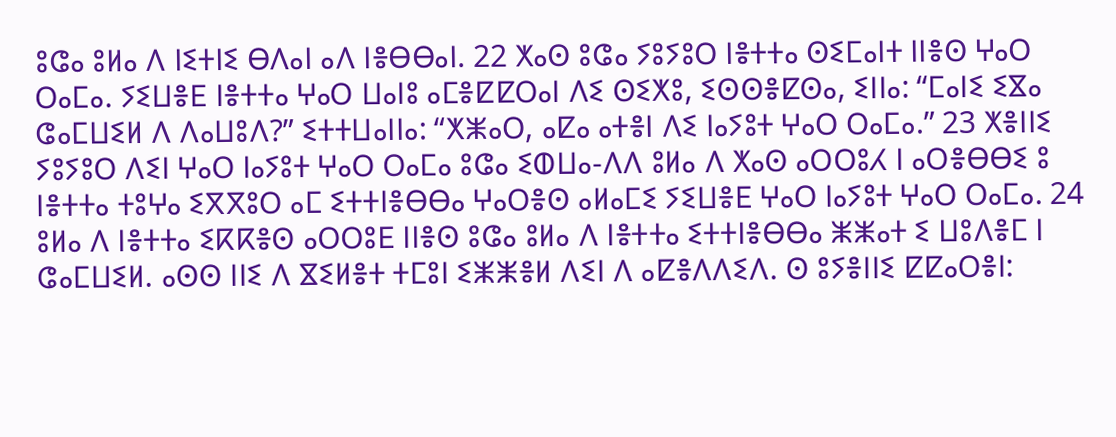ⵓⵛⴰ ⵓⵍⴰ ⴷ ⵏⵉⵜⵏⵉ ⴱⴷⴰⵏ ⴰⴷ ⵏⴻⴱⴱⴰⵏ. 22 ⵅⴰⵙ ⵓⵛⴰ ⵢⵓⵢⵓⵔ ⵏⴻⵜⵜⴰ ⵙⵉⵎⴰⵏⵜ ⵏⵏⴻⵙ ⵖⴰⵔ ⵔⴰⵎⴰ. ⵢⵉⵡⴻⴹ ⵏⴻⵜⵜⴰ ⵖⴰⵔ ⵡⴰⵏⵓ ⴰⵎⴻⵇⵇⵔⴰⵏ ⴷⵉ ⵙⵉⵅⵓ, ⵉⵙⵙⴻⵇⵙⴰ, ⵉⵏⵏⴰ: “ⵎⴰⵏⵉ ⵉⴵⴰ ⵛⴰⵎⵡⵉⵍ ⴷ ⴷⴰⵡⵓⴷ?” ⵉⵜⵜⵡⴰⵏⵏⴰ: “ⵅⵥⴰⵔ, ⴰⵇⴰ ⴰⵜⴻⵏ ⴷⵉ ⵏⴰⵢⵓⵜ ⵖⴰⵔ ⵔⴰⵎⴰ.” 23 ⵅⴻⵏⵏⵉ ⵢⵓⵢⵓⵔ ⴷⵉⵏ ⵖⴰⵔ ⵏⴰⵢⵓⵜ ⵖⴰⵔ ⵔⴰⵎⴰ ⵓⵛⴰ ⵉⵀⵡⴰ-ⴷⴷ ⵓⵍⴰ ⴷ ⵅⴰⵙ ⴰⵔⵔⵓⵃ ⵏ ⴰⵔⴻⴱⴱⵉ ⵓ ⵏⴻⵜⵜⴰ ⵜⵓⵖⴰ ⵉⴳⴳⵓⵔ ⴰⵎ ⵉⵜⵜⵏⴻⴱⴱⴰ ⵖⴰⵔⴻⵙ ⴰⵍⴰⵎⵉ ⵢⵉⵡⴻⴹ ⵖⴰⵔ ⵏⴰⵢⵓⵜ ⵖⴰⵔ ⵔⴰⵎⴰ. 24 ⵓⵍⴰ ⴷ ⵏⴻⵜⵜⴰ ⵉⴽⴽⴻⵙ ⴰⵔⵔⵓⴹ ⵏⵏⴻⵙ ⵓⵛⴰ ⵓⵍⴰ ⴷ ⵏⴻⵜⵜⴰ ⵉⵜⵜⵏⴻⴱⴱⴰ ⵥⵥⴰⵜ ⵉ ⵡⵓⴷⴻⵎ ⵏ ⵛⴰⵎⵡⵉⵍ. ⴰⵙⵙ ⵏⵏⵉ ⴷ ⴵⵉⵍⴻⵜ ⵜⵎⵓⵏ ⵉⵥⵥⴻⵍ ⴷⵉⵏ ⴷ ⴰⵇⴻⴷⴷⵉⴷ. ⵙ ⵓⵢⴻⵏⵏⵉ ⵇⵇⴰⵔⴻⵏ: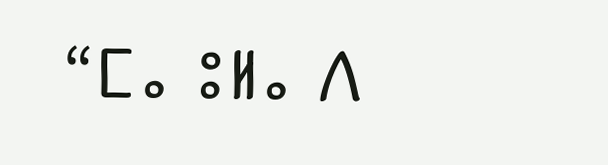“ⵎⴰ ⵓⵍⴰ ⴷ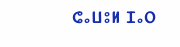ⵛⴰⵡⵓⵍ ⵊⴰⵔ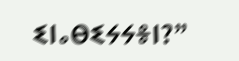ⵉⵏⴰⴱⵉⵢⵢⴻⵏ?”